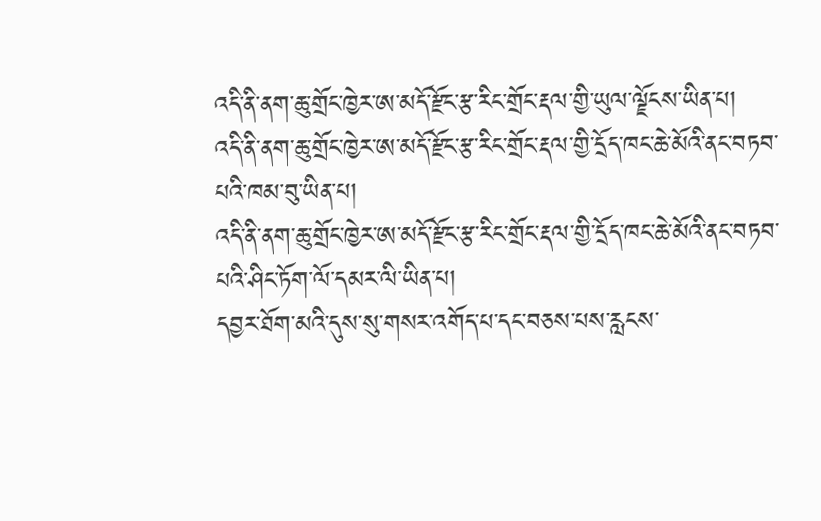འདི་ནི་ནག་ཆུ་གྲོང་ཁྱེར་ཨ་མདོ་རྫོང་རྩ་རིང་གྲོང་རྡལ་གྱི་ཡུལ་ལྗོངས་ཡིན་པ།
འདི་ནི་ནག་ཆུ་གྲོང་ཁྱེར་ཨ་མདོ་རྫོང་རྩ་རིང་གྲོང་རྡལ་གྱི་དྲོད་ཁང་ཆེ་མོའི་ནང་བཏབ་པའི་ཁམ་བུ་ཡིན་པ།
འདི་ནི་ནག་ཆུ་གྲོང་ཁྱེར་ཨ་མདོ་རྫོང་རྩ་རིང་གྲོང་རྡལ་གྱི་དྲོད་ཁང་ཆེ་མོའི་ནང་བཏབ་པའི་ཤིང་ཏོག་ལོ་དམར་ལི་ཡིན་པ།
དབྱར་ཐོག་མའི་དུས་སུ་གསར་འགོད་པ་དང་བཅས་པས་རླངས་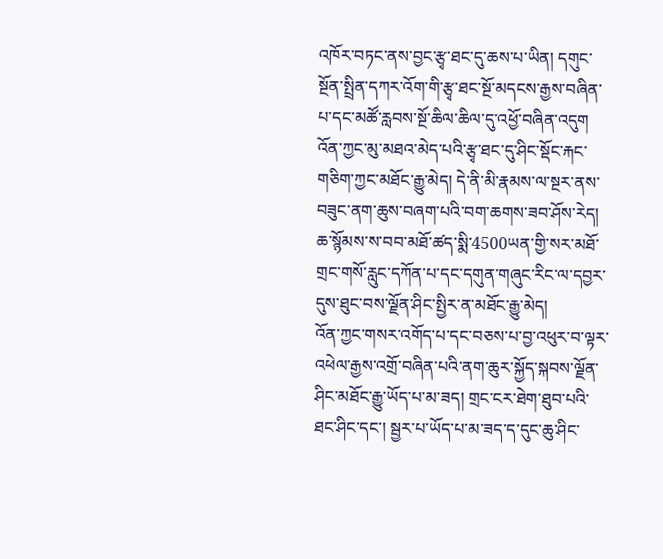འཁོར་བཏང་ནས་བྱང་རྩྭ་ཐང་དུ་ཆས་པ་ཡིན། དགུང་སྔོན་སྤྲིན་དཀར་འོག་གི་རྩྭ་ཐང་སྔོ་མདངས་རྒྱས་བཞིན་པ་དང་མཚོ་རླབས་སྔོ་ཆིལ་ཆིལ་དུ་འཕྱོ་བཞིན་འདུག འོན་ཀྱང་མུ་མཐའ་མེད་པའི་རྩྭ་ཐང་དུ་ཤིང་སྡོང་རྐང་གཅིག་ཀྱང་མཐོང་རྒྱུ་མེད། དེ་ནི་མི་རྣམས་ལ་སྔར་ནས་བཟུང་ནག་ཆུས་བཞག་པའི་བག་ཆགས་ཟབ་ཤོས་རེད། ཆ་སྙོམས་ས་བབ་མཐོ་ཚད་སྨི་4500ཡན་གྱི་སར་མཐོ་གྲང་གསོ་རླུང་དཀོན་པ་དང་དགུན་གཞུང་རིང་ལ་དབྱར་དུས་ཐུང་བས་ལྗོན་ཤིང་སྤྱིར་ན་མཐོང་རྒྱུ་མེད།
འོན་ཀྱང་གསར་འགོད་པ་དང་བཅས་པ་བྱ་འཕུར་བ་ལྟར་འཕེལ་རྒྱས་འགྲོ་བཞིན་པའི་ནག་ཆུར་སྐྱོད་སྐབས་ལྗོན་ཤིང་མཐོང་རྒྱུ་ཡོད་པ་མ་ཟད། གྲང་ངར་ཐེག་ཐུབ་པའི་ཐང་ཤིང་དང་། སྦྱར་པ་ཡོད་པ་མ་ཟད་ད་དུང་ཆུ་ཤིང་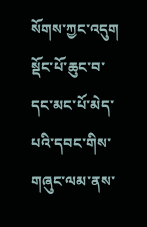སོགས་ཀྱང་འདུག སྡོང་པོ་ཆུང་བ་དང་མང་པོ་མེད་པའི་དབང་གིས་གཞུང་ལམ་ནས་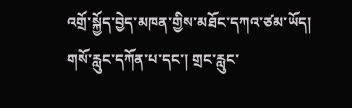འགྲོ་སྐྱོད་བྱེད་མཁན་གྱིས་མཐོང་དཀའ་ཙམ་ཡོད།
གསོ་རླུང་དཀོན་པ་དང་། གྲང་རླུང་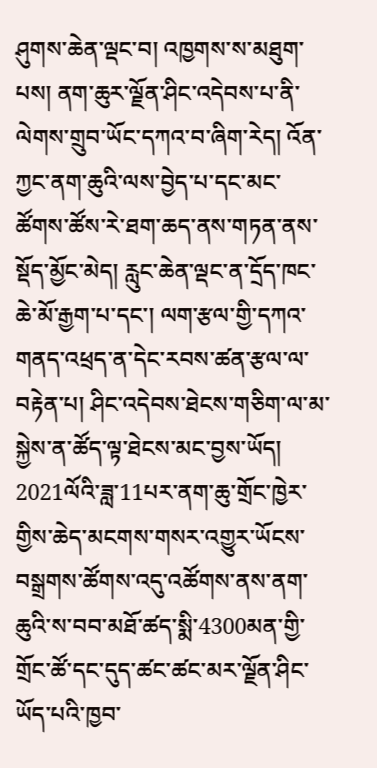ཤུགས་ཆེན་ལྡང་བ། འཁྱགས་ས་མཐུག་པས། ནག་ཆུར་ལྗོན་ཤིང་འདེབས་པ་ནི་ལེགས་གྲུབ་ཡོང་དཀའ་བ་ཞིག་རེད། འོན་ཀྱང་ནག་ཆུའི་ལས་བྱེད་པ་དང་མང་ཚོགས་ཚོས་རེ་ཐག་ཆད་ནས་གཏན་ནས་སྡོད་མྱོང་མེད། རླུང་ཆེན་ལྡང་ན་དྲོད་ཁང་ཆེ་མོ་རྒྱག་པ་དང་། ལག་རྩལ་གྱི་དཀའ་གནད་འཕྲད་ན་དེང་རབས་ཚན་རྩལ་ལ་བརྟེན་པ། ཤིང་འདེབས་ཐེངས་གཅིག་ལ་མ་སྐྱེས་ན་ཚོད་ལྟ་ཐེངས་མང་བྱས་ཡོད། 2021ལོའི་ཟླ་11པར་ནག་ཆུ་གྲོང་ཁྱེར་གྱིས་ཆེད་མངགས་གསར་འགྱུར་ཡོངས་བསྒྲགས་ཚོགས་འདུ་འཚོགས་ནས་ནག་ཆུའི་ས་བབ་མཐོ་ཚད་སྨི་4300མན་གྱི་གྲོང་ཚོ་དང་དུད་ཚང་ཚང་མར་ལྗོན་ཤིང་ཡོད་པའི་ཁྱབ་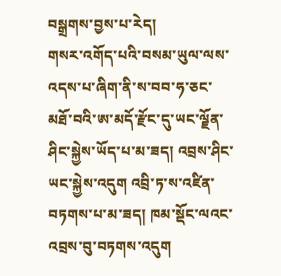བསྒྲགས་བྱས་པ་རེད།
གསར་འགོད་པའི་བསམ་ཡུལ་ལས་འདས་པ་ཞིག་ནི་ས་བབ་ཧ་ཅང་མཐོ་བའི་ཨ་མདོ་རྫོང་དུ་ཡང་ལྗོན་ཤིང་སྐྱེས་ཡོད་པ་མ་ཟད། འབྲས་ཤིང་ཡང་སྐྱེས་འདུག འབྲི་ཏ་ས་འཛིན་བཏགས་པ་མ་ཟད། ཁམ་སྡོང་ལའང་འབྲས་བུ་བཏགས་འདུག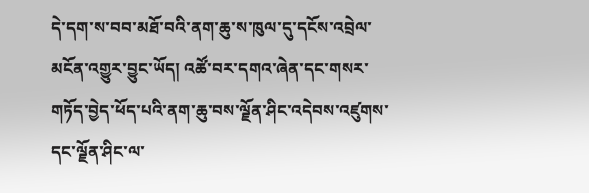དེ་དག་ས་བབ་མཐོ་བའི་ནག་ཆུ་ས་ཁུལ་དུ་དངོས་འབྲེལ་མངོན་འགྱུར་བྱུང་ཡོད། འཚོ་བར་དགའ་ཞེན་དང་གསར་གཏོད་བྱེད་ཕོད་པའི་ནག་ཆུ་བས་ལྗོན་ཤིང་འདེབས་འཛུགས་དང་ལྗོན་ཤིང་ལ་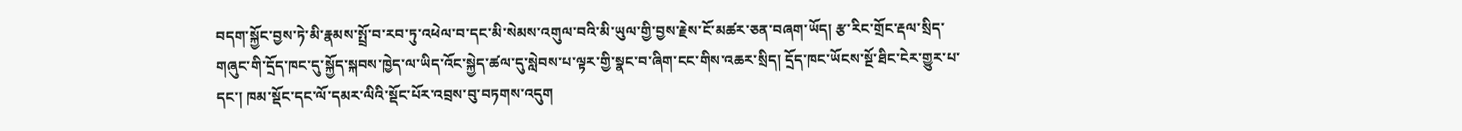བདག་སྐྱོང་བྱས་ཏེ་མི་རྣམས་སྤྲོ་བ་རབ་ཏུ་འཕེལ་བ་དང་མི་སེམས་འགུལ་བའི་མི་ཡུལ་གྱི་བྱས་རྗེས་ངོ་མཚར་ཅན་བཞག་ཡོད། རྩ་རིང་གྲོང་རྡལ་སྲིད་གཞུང་གི་དྲོད་ཁང་དུ་སྐྱོད་སྐབས་ཁྱེད་ལ་ཡིད་འོང་སྐྱེད་ཚལ་དུ་སླེབས་པ་ལྟར་གྱི་སྣང་བ་ཞིག་ངང་གིས་འཆར་སྲིད། དྲོད་ཁང་ཡོངས་སྔོ་ཐིང་ངེར་གྱུར་པ་དང་། ཁམ་སྡོང་དང་ལོ་དམར་ལིའི་སྡོང་པོར་འབྲས་བུ་བཏགས་འདུག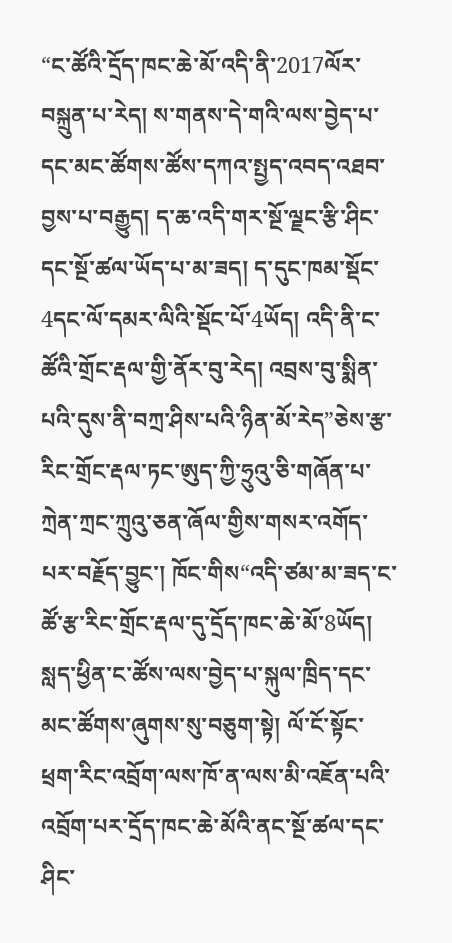“ང་ཚོའི་དྲོད་ཁང་ཆེ་མོ་འདི་ནི་2017ལོར་བསྐྲུན་པ་རེད། ས་གནས་དེ་གའི་ལས་བྱེད་པ་དང་མང་ཚོགས་ཚོས་དཀའ་སྤྱད་འབད་འཐབ་བྱས་པ་བརྒྱུད། ད་ཆ་འདི་གར་སྔོ་ལྗང་རྩི་ཤིང་དང་སྔོ་ཚལ་ཡོད་པ་མ་ཟད། ད་དུང་ཁམ་སྡོང་4དང་ལོ་དམར་ལིའི་སྡོང་པོ་4ཡོད། འདི་ནི་ང་ཚོའི་གྲོང་རྡལ་གྱི་ནོར་བུ་རེད། འབྲས་བུ་སྨིན་པའི་དུས་ནི་བཀྲ་ཤིས་པའི་ཉིན་མོ་རེད”ཅེས་རྩ་རིང་གྲོང་རྡལ་ཏང་ཨུད་ཀྱི་ཧྲུའུ་ཅི་གཞོན་པ་ཀྲེན་ཀྲང་ཀྲུའུ་ཅན་ཞོལ་གྱིས་གསར་འགོད་པར་བརྗོད་བྱུང་། ཁོང་གིས“འདི་ཙམ་མ་ཟད་ང་ཚོ་རྩ་རིང་གྲོང་རྡལ་དུ་དྲོད་ཁང་ཆེ་མོ་8ཡོད། སླད་ཕྱིན་ང་ཚོས་ལས་བྱེད་པ་སྐུལ་ཁྲིད་དང་མང་ཚོགས་ཞུགས་སུ་བཅུག་སྟེ། ལོ་ངོ་སྟོང་ཕྲག་རིང་འབྲོག་ལས་ཁོ་ན་ལས་མི་འཇོན་པའི་འབྲོག་པར་དྲོད་ཁང་ཆེ་མོའི་ནང་སྔོ་ཚལ་དང་ཤིང་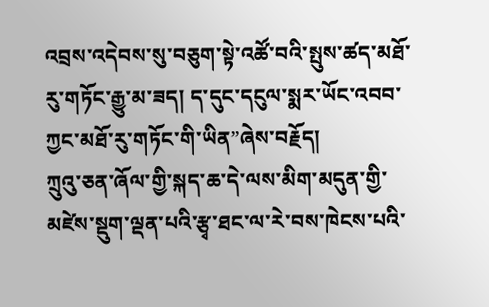འབྲས་འདེབས་སུ་བཅུག་སྟེ་འཚོ་བའི་སྤུས་ཚད་མཐོ་རུ་གཏོང་རྒྱུ་མ་ཟད། ད་དུང་དངུལ་སྨར་ཡོང་འབབ་ཀྱང་མཐོ་རུ་གཏོང་གི་ཡིན”ཞེས་བརྗོད།
ཀྲུའུ་ཅན་ཞོལ་གྱི་སྐད་ཆ་དེ་ལས་མིག་མདུན་གྱི་མཛེས་སྡུག་ལྡན་པའི་རྩྭ་ཐང་ལ་རེ་བས་ཁེངས་པའི་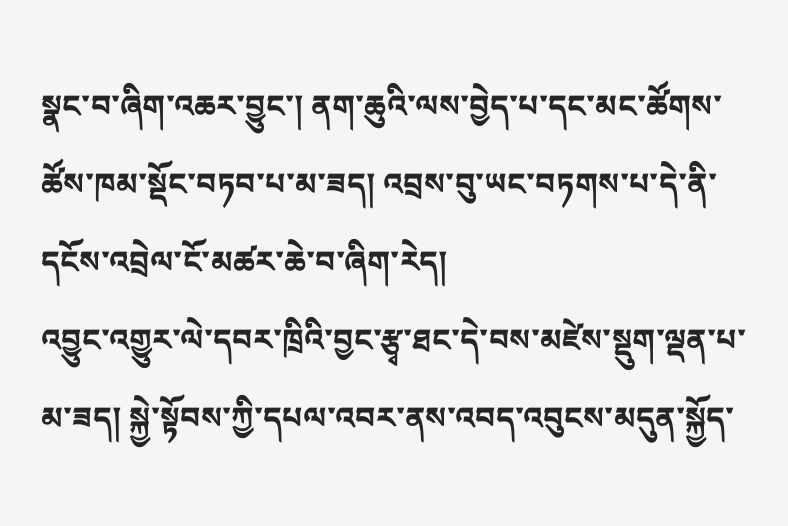སྣང་བ་ཞིག་འཆར་བྱུང་། ནག་ཆུའི་ལས་བྱེད་པ་དང་མང་ཚོགས་ཚོས་ཁམ་སྡོང་བཏབ་པ་མ་ཟད། འབྲས་བུ་ཡང་བཏགས་པ་དེ་ནི་དངོས་འབྲེལ་ངོ་མཚར་ཆེ་བ་ཞིག་རེད།
འབྱུང་འགྱུར་ལེ་དབར་ཁྲིའི་བྱང་རྩྭ་ཐང་དེ་བས་མཛེས་སྡུག་ལྡན་པ་མ་ཟད། སྐྱེ་སྟོབས་ཀྱི་དཔལ་འབར་ནས་འབད་འབུངས་མདུན་སྐྱོད་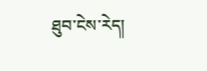ཐུབ་ངེས་རེད།